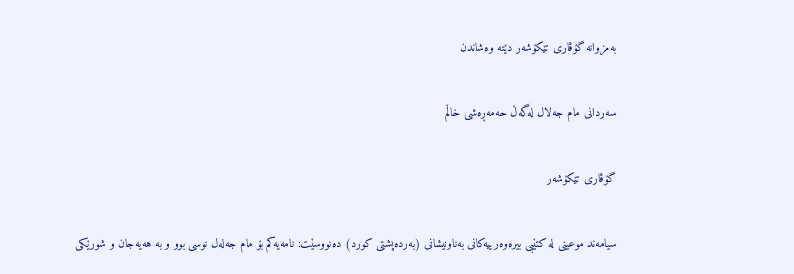بەمزوانە گۆڤاری تێكۆشەر دێتە وەشاندن

سەردانی مام جەلال لەگەڵ حەمەڕەشی خاڵم

گۆڤاری تێكۆشەر

سیامەند موعینی لە كتێبی بیرەوەرییەكانی بەناونیشانی (بەردەپشتی كورد) دەنووسێت: نامەیەکم بۆ مام جەلەل نوسی بوو و بە هەیەجان و شورێکی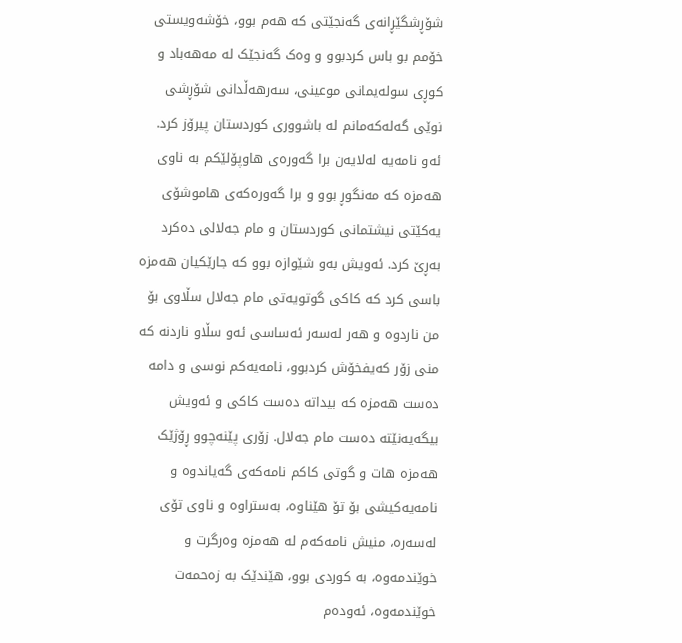شۆڕشگێڕانەی گەنجێتی کە هەم بوو، خۆشەویستی خۆمم بو باس کردبوو و وەک گەنجێک لە مەهەباد و کوڕی سولەیمانی موعینی، سەرهەڵدانی شۆڕشی نوێی گەلەکەمانم لە باشووری کوردستان پیرۆز کرد. ئەو نامەیە لەلایەن برا گەورەی هاوپۆلێکم بە ناوی هەمزە کە مەنگوڕ بوو و برا گەورەکەی هاموشۆی یەکێتی نیشتمانی کوردستان و مام جەلالی دەکرد بەڕێ کرد. ئەویش بەو شێوازە بوو کە جارێکیان هەمزە باسی کرد کە کاکی گوتویەتی مام جەلال سڵاوی بۆ من ناردوە و هەر لەسەر ئەساسی ئەو سڵاو ناردنە کە منی زۆر کەیفخۆش کردبوو، نامەیەکم نوسی و دامە دەست هەمزە کە بیداتە دەست کاکی و ئەویش بیگەیەنێتە دەست مام جەلال. زۆری پێنەچوو ڕۆژێک هەمزە هات و گوتی کاکم نامەکەی گەیاندوە و نامەیەکیشی بۆ تۆ هێناوە، بەستراوە و ناوی تۆی لەسەرە، منیش نامەکەم لە هەمزە وەرگرت و خوێندمەوە، بە کوردی بوو، هێندێک بە زەحمەت خوێندمەوە، ئەودەم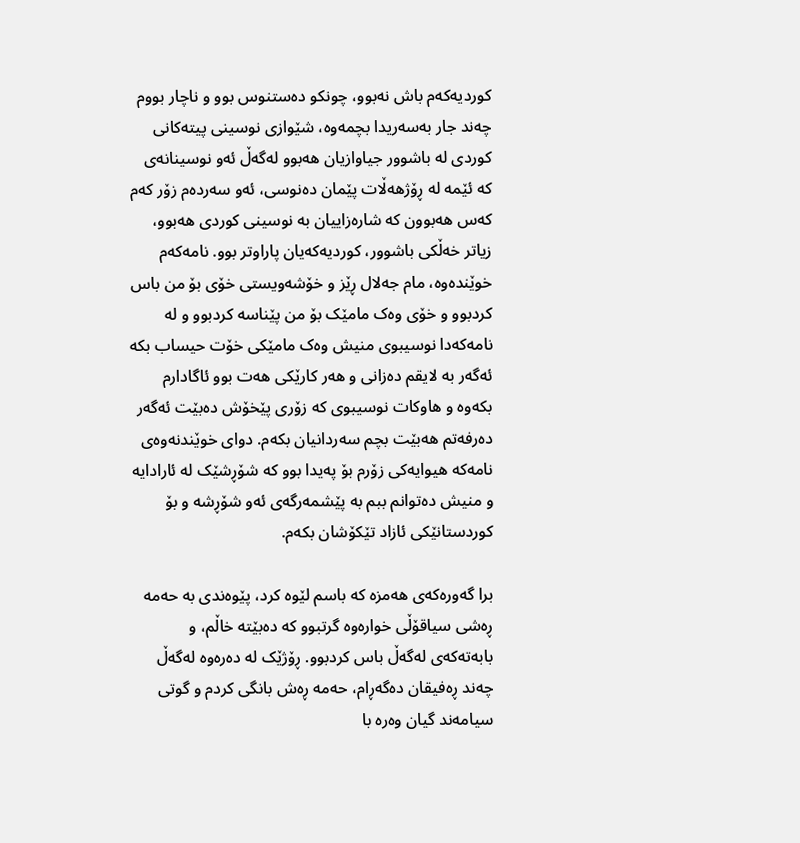کوردیەکەم باش نەبوو، چونکو دەستنوس بوو و ناچار بووم چەند جار بەسەریدا بچمەوە، شێوازی نوسینی پیتەکانی کوردی لە باشوور جیاوازیان هەبوو لەگەڵ ئەو نوسینانەی کە ئێمە لە ڕۆژهەڵات پێمان دەنوسی، ئەو سەردەم زۆر کەم کەس هەبوون کە شارەزاییان بە نوسینی کوردی هەبوو، زیاتر خەڵکی باشوور، کوردیەکەیان پاراوتر بوو. نامەکەم خوێندەوە، مام جەلال ڕێز و خۆشەویستی خۆی بۆ من باس کردبوو و خۆی وەک مامێک بۆ من پێناسە کردبوو و لە نامەکەدا نوسیبوی منیش وەک مامێکی خۆت حیساب بکە ئەگەر بە لایقم دەزانی و هەر کارێکی هەت بوو ئاگادارم بکەوە و هاوکات نوسیبوی کە زۆری پێخۆش دەبێت ئەگەر دەرفەتم هەبێت بچم سەردانیان بکەم. دوای خوێندنەوەی نامەکە هیوایەکی زۆرم بۆ پەیدا بوو کە شۆڕشێک لە ئارادایە و منیش دەتوانم ببم بە پێشمەرگەی ئەو شۆڕشە و بۆ کوردستانێکی ئازاد تێکۆشان بکەم.

برا گەورەکەی هەمزە کە باسم لێوە کرد، پێوەندی بە حەمە ڕەشی سیاقۆڵی خوارەوە گرتبوو کە دەبێتە خاڵم، و بابەتەکەی لەگەڵ باس کردبوو. ڕۆژێک لە دەرەوە لەگەڵ چەند ڕەفیقان دەگەڕام، حەمە ڕەش بانگی کردم و گوتی سیامەند گیان وەرە با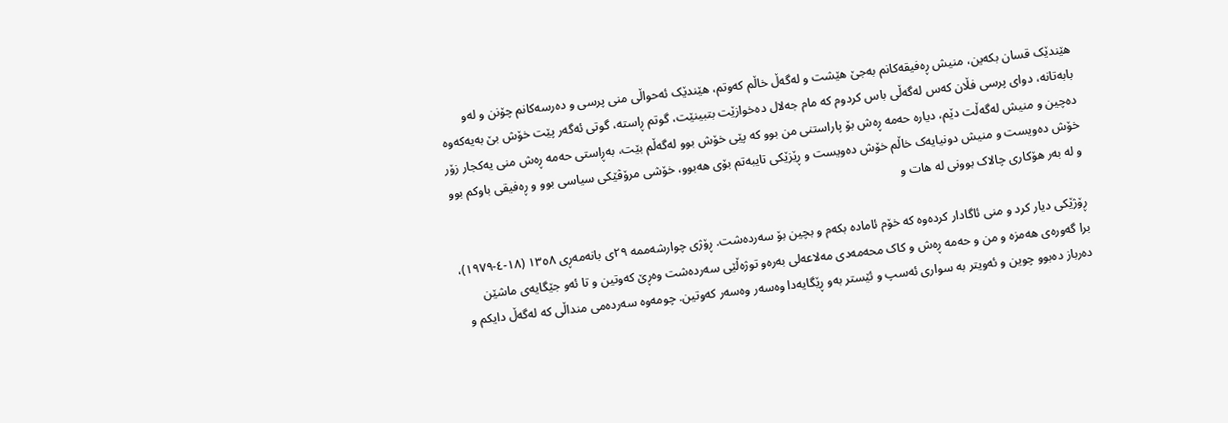هێندێک قسان بکەین، منیش ڕەفیقەکانم بەجێ هێشت و لەگەڵ خاڵم کەوتم، هێندێک ئەحواڵی منی پرسی و دەرسەکانم چۆنن و لەو بابەتانە، دوای پرسی فڵان کەس لەگەڵی باس کردوم کە مام جەلال دەخوازێت بتبینێت، گوتم ڕاستە، گوتی ئەگەر پێت خۆش بێ بەیەکەوە دەچین و منیش لەگەڵت دێم، دیارە حەمە ڕەش بۆ پاراستنی من بوو کە پێی خۆش بوو لەگەڵم بێت، بەڕاستی حەمە ڕەش منی یەکجار زۆر خۆش دەویست و منیش دونیایەک خاڵم خۆش دەویست و ڕێزێکی تایبەتم بۆی هەبوو، خۆشی مرۆڤێکی سیاسی بوو و ڕەفیقی باوکم بوو و لە بەر هۆکاری چالاک بوونی لە هات و

ڕۆژێکی دیار کرد و منی ئاگادار کردەوە کە خۆم ئامادە بکەم و بچین بۆ سەردەشت. ڕۆژی چوارشەممە ٢٩ی بانەمەڕی ١٣٥٨ (١٨-٤-١٩٧٩)، برا گەورەی هەمزە و من و حەمە ڕەش و کاک محەمەدی مەلاعەلی بەرەو توژەڵێی سەردەشت وەڕێ کەوتین و تا ئەو جێگایەی ماشێن دەرباز دەبوو چوین و ئەویتر بە سواری ئەسپ و ئێستر بەو ڕێگایەدا وەسەر وەسەر کەوتین. چومەوە سەردەمی منداڵی کە لەگەڵ دایکم و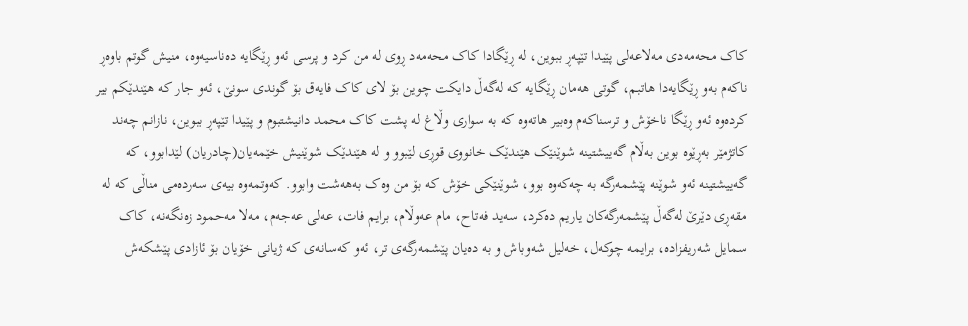کاک محەمەدی مەلاعەلی پێیدا تێپەڕ ببوین، لە ڕێگادا کاک محەمەد ڕوی لە من کرد و پرسی ئەو ڕێگایە دەناسیەوە، منیش گوتم باوەڕ ناکەم بەو ڕێگایەدا هاتبم، گوتی هەمان ڕێگایە کە لەگەڵ دایکت چوین بۆ لای کاک فایەق بۆ گوندی سونێ، ئەو جار کە هێندێکم بیر کردەوە ئەو ڕێگا ناخۆش و ترسناکەم وەبیر هاتەوە کە بە سواری وڵاغ لە پشت کاک محمد دانیشتبوم و پێیدا تێپەڕ ببوین، نازانم چەند کاتژمێر بەڕێوە بوین بەڵام گەییشتینە شوێنێک هێندێک خانووی قوڕی لێبوو و لە ‌هێندێک شوێنیش خێمەیان(چادریان) لێدابوو، کە گەییشتینە ئەو شوێنە پێشمەرگە بە چەکەوە بوو، شوێنێکی خۆش کە بۆ من وەک بەهەشت وابوو. کەوتمەوە بیەی سەردەمی مناڵی کە لە مقەڕی دێرێ لەگەڵ پێشمەرگەکان یاریم دەکرد، سەید فەتاح، مام عەوڵام، برایم فات، عەلی عەجەم، مەلا مەحمود زەنگەنە، کاک سمایل شەریفزادە، برایمە چوکەل، خەلیل شەوباش و بە دەیان پێشمەرگەی تر، ئەو کەسانەی کە ژیانی خۆیان بۆ ئازادی پێشکەش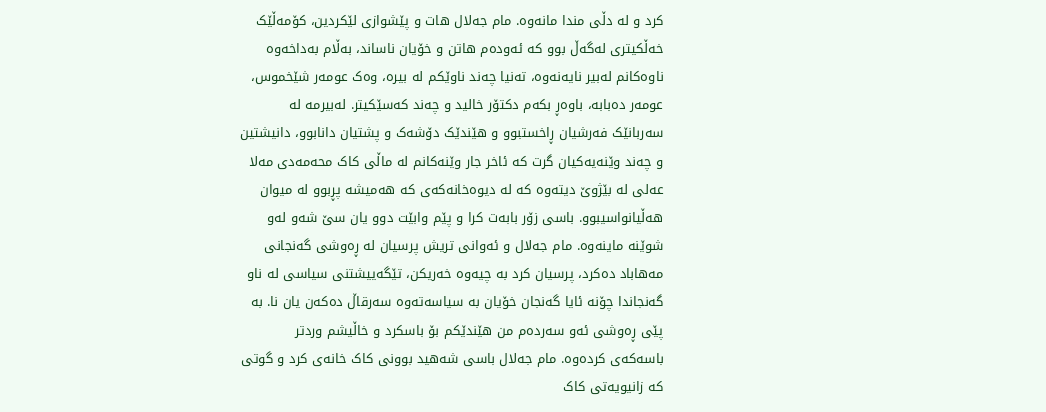کرد و لە دڵی مندا مانەوە. مام جەلال هات و پێشوازی لێکردین، کۆمەڵێک خەڵکیتری لەگەڵ بوو کە ئەودەم هاتن و خۆیان ناساند، بەڵام بەداخەوە ناوەکانم لەبیر نایەنەوە، تەنیا چەند ناوێکم لە بیرە، وەک عومەر شێخموس، عومەر دەبابە، باوەڕ بکەم دکتۆر خالید و چەند کەسێکیتر. لەبیرمە لە سەربانێک فەرشیان ڕاخستبوو و هێندێک دۆشەک و پشتیان دانابوو، دانیشتین و چەند وێنەیەکیان گرت کە ئاخر جار وێنەکانم لە ماڵی کاک محەمەدی مەلا عەلی لە بێژوێ دیتەوە کە لە دیوەخانەکەی کە هەمیشە پڕبوو لە میوان هەڵیانواسیبوو. باسی زۆر بابەت کرا و پێم وابێت دوو یان سێ شەو لەو شوێنە ماینەوە. مام جەلال و ئەوانی تریش پرسیان لە ڕەوشی گەنجانی مەهاباد دەکرد، پرسیان کرد بە چیەوە خەریکن، تێگەییشتنی سیاسی لە ناو گەنجاندا چۆنە ئایا گەنجان خۆیان بە سیاسەتەوە سەرقاڵ دەکەن یان نا. بە پێی ڕەوشی ئەو سەردەم من هێندێکم بۆ باسکرد و خاڵیشم وردتر باسەکەی کردەوە. مام جەلال باسی شەهید بوونی کاک خانەی کرد و گوتی کە زانیویەتی کاک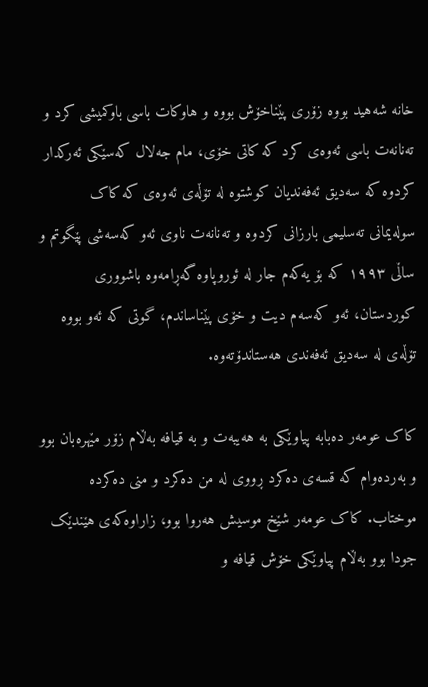خانە شەهید بووە زۆری پێناخۆش بووە و هاوکات باسی باوکمیشی کرد و تەنانەت باسی ئەوەی کرد کە کاتی خۆی، مام جەلال کەسێکی ئەرکدار کردوە کە سەدیق ئەفەندیان کوشتوە لە تۆڵەی ئەوەی کە کاک سولەیمانی تەسلیمی بارزانی کردوە و تەنانەت ناوی ئەو کەسەشی پێگوتم و ساڵی ١٩٩٣ کە بۆ یەکەم جار لە ئوروپاوە گەڕامەوە باشووری کوردستان، ئەو کەسەم دیت و خۆی پێناساندم، گوتی کە ئەو بووە تۆڵەی لە سەدیق ئەفەندی هەستاندۆتەوە.

کاک عومەر دەبابە پیاوێکی بە هەیبەت و بە قیافە بەڵام زۆر مێهرەبان بوو و بەردەوام کە قسەی دەکرد ڕووی لە من دەکرد و منی دەکردە موختاب. کاک عومەر شێخ موسیش هەروا بوو، زاراوەکەی هێندێک جودا بوو بەڵام پیاوێکی خۆش قیافە و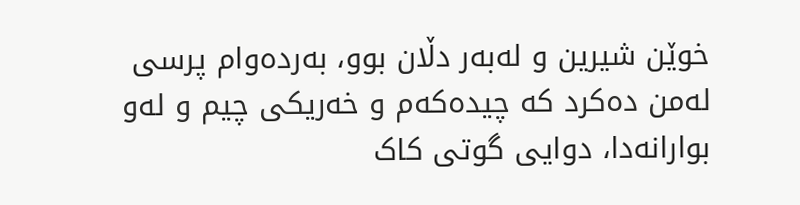خوێن شیرین و لەبەر دڵان بوو، بەردەوام پرسی لەمن دەکرد کە چیدەکەم و خەریکی چیم و لەو بوارانەدا، دوایی گوتی کاک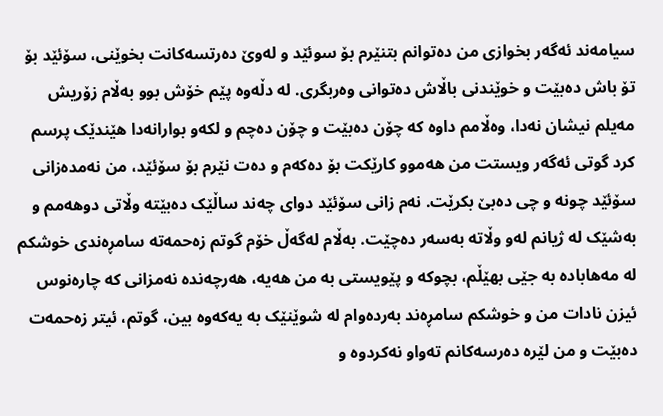سیامەند ئەگەر بخوازی من دەتوانم بتنێرم بۆ سوئێد و لەوێ دەرتسەکانت بخوێنی، سۆئێد بۆ تۆ باش دەبێت و خوێندنی باڵاش دەتوانی وەربگری. لە دڵەوە پێم خۆش بوو بەڵام زۆریش مەیلم نیشان نەدا، وەڵامم داوە کە چۆن دەبێت و چۆن دەچم و لکەو بوارانەدا هێندێک پرسم کرد گوتی ئەگەر ویستت من هەموو کارێکت بۆ دەکەم و دەت نێرم بۆ سۆئێد، من نەمدەزانی سۆئێد چونە و چی دەبێ بکرێت. نەم زانی سۆئێد دوای چەند ساڵێک دەبێتە وڵاتی دوهەمم و بەشێک لە ژیانم لەو وڵاتە بەسەر دەچێت. بەڵام لەگەڵ خۆم گوتم زەحمەتە سامڕەندی خوشکم لە مەهابادە بە جێی بهێڵم، بچوکە و پێویستی بە من هەیە، هەرچەندە نەمزانی کە چارەنوس ئیزن نادات من و خوشکم سامڕەند بەردەوام لە شوێنێک بە یەکەوە بین، گوتم، ئیتر زەحمەت دەبێت و من لێرە دەرسەکانم تەواو نەکردوە و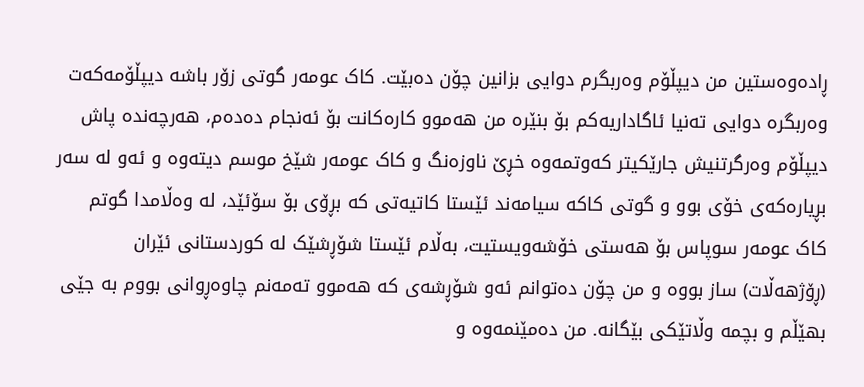ڕادەوەستین من دیپڵۆم وەربگرم دوایی بزانین چۆن دەبێت. کاک عومەر گوتی زۆر باشە دیپڵۆمەکەت وەربگرە دوایی تەنیا ئاگاداریەکم بۆ بنێرە من هەموو کارەکانت بۆ ئەنجام دەدەم، هەرچەندە پاش دیپڵۆم وەرگرتنیش جارێکیتر کەوتمەوە خڕێ ناوزەنگ و کاک عومەر شێخ موسم دیتەوە و ئەو لە سەر بڕیارەکەی خۆی بوو و گوتی کاکە سیامەند ئێستا کاتیەتی کە بڕۆی بۆ سۆئێد، لە وەڵامدا گوتم کاک عومەر سوپاس بۆ هەستی خۆشەویستیت، بەڵام ئێستا شۆڕشێک لە کوردستانی ئێران (ڕۆژهەڵات) ساز بووە و من چۆن دەتوانم ئەو شۆڕشەی کە هەموو تەمەنم چاوەڕوانی بووم بە جێی بهێڵم و بچمە وڵاتێکی بێگانە. من دەمێنمەوە و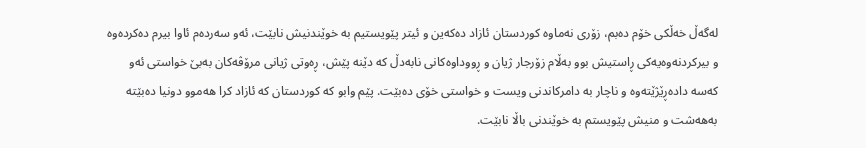لەگەڵ خەڵکی خۆم دەبم، زۆری نەماوە کوردستان ئازاد دەکەین و ئیتر پێویستیم بە خوێندنیش نابێت، ئەو سەردەم ئاوا بیرم دەکردەوە و بیرکردنەوەیەکی ڕاستیش بوو بەڵام زۆرجار ژیان و ڕووداوەکانی نابەدڵ کە دێنە پێش، ڕەوتی ژیانی مرۆڤەکان بەبێ خواستی ئەو کەسە دادەڕێژێتەوە و ناچار بە دامرکاندنی ویست و خواستی خۆی دەبێت. پێم وابو کە کوردستان کە ئازاد کرا هەموو دونیا دەبێتە بەهەشت و منیش پێویستم بە خوێندنی باڵا نابێت.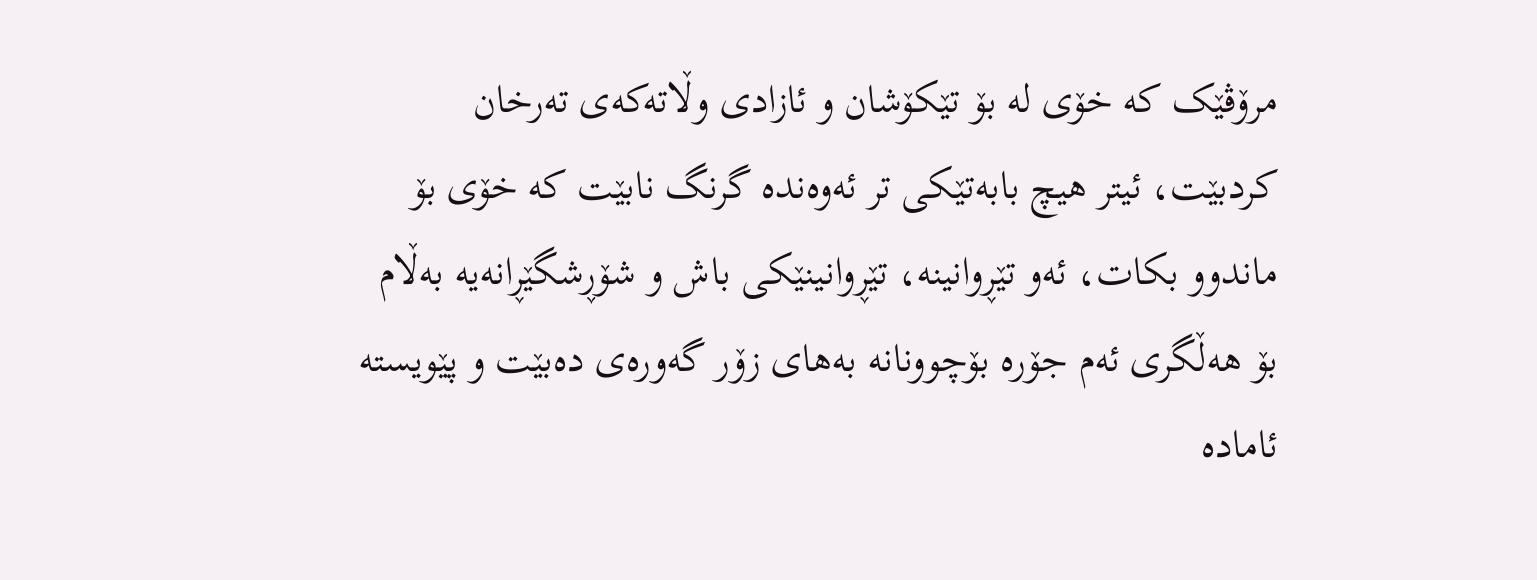مرۆڤێک کە خۆی لە بۆ تێکۆشان و ئازادی وڵاتەکەی تەرخان کردبێت، ئیتر هیچ بابەتێکی تر ئەوەندە گرنگ نابێت کە خۆی بۆ ماندوو بکات، ئەو تێڕوانینە، تێڕوانینێکی باش و شۆڕشگێڕانەیە بەڵام بۆ هەڵگری ئەم جۆرە بۆچوونانە بەهای زۆر گەورەی دەبێت و پێویستە ئامادە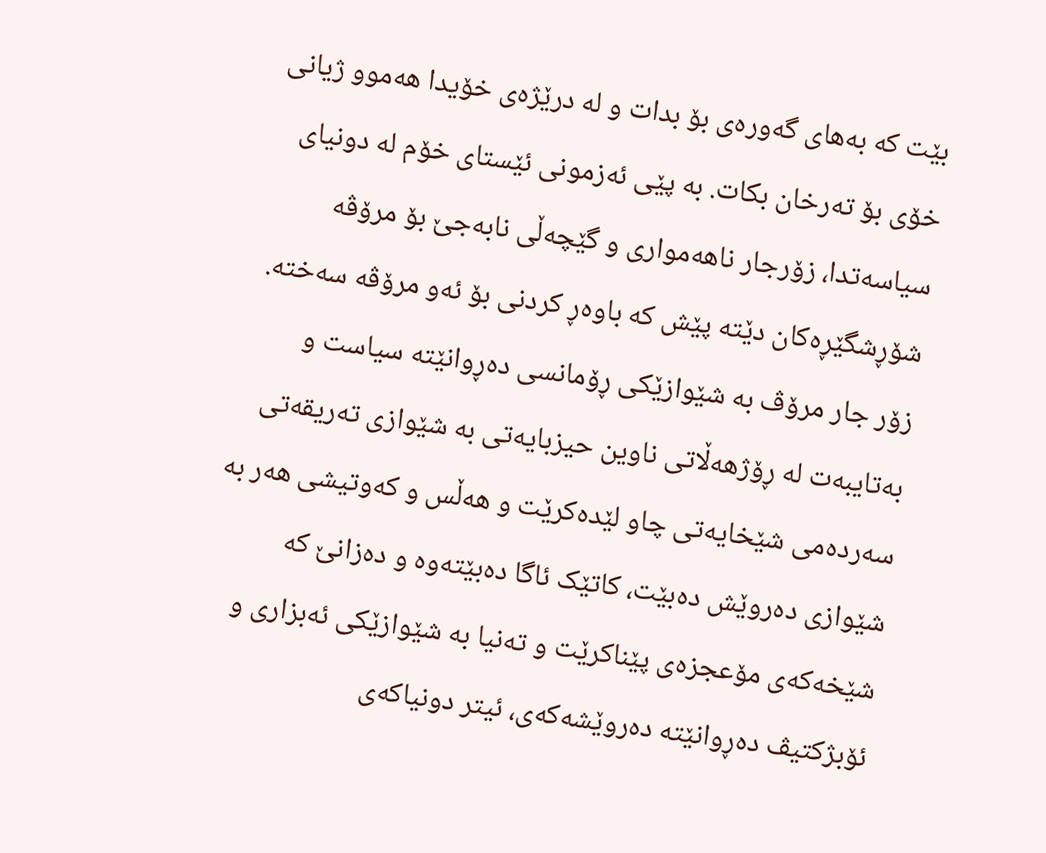بێت کە بەهای گەورەی بۆ بدات و لە درێژەی خۆیدا هەموو ژیانی خۆی بۆ تەرخان بکات. بە پێی ئەزمونی ئێستای خۆم لە دونیای سیاسەتدا، زۆرجار ناهەمواری و گێچەڵی نابەجێ بۆ مرۆڤە شۆڕشگێڕەکان دێتە پێش کە باوەڕ کردنی بۆ ئەو مرۆڤە سەختە. زۆر جار مرۆڤ بە شێوازێکی ڕۆمانسی دەڕوانێتە سیاست و بەتایبەت لە ڕۆژهەڵاتی ناوین حیزبایەتی بە شێوازی تەریقەتی سەردەمی شێخایەتی چاو لێدەکرێت و هەڵس و کەوتیشی هەر بە شێوازی دەروێش دەبێت، کاتێک ئاگا دەبێتەوە و دەزانێ کە شێخەکەی مۆعجزەی پێناکرێت و تەنیا بە شێوازێکی ئەبزاری و ئۆبژکتیڤ دەڕوانێتە دەروێشەکەی، ئیتر دونیاکەی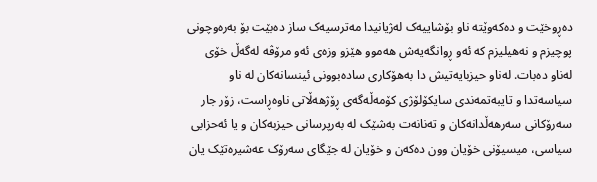دەڕوخێت و دەکەوێتە ناو بۆشاییەک لەژیانیدا مەترسیەک ساز دەبێت بۆ بەرەوچونی پوچیزم و نەهیلیزم کە ئەو ڕوانگەیەش هەموو هێزو وزەی ئەو مرۆڤە لەگەڵ خۆی لەناو دەبات. لەناو حیزبایەتیش دا بەهۆکاری سادەبوونی ئینسانەکان لە ناو سیاسەتدا و تایبەتمەندی سایکۆلۆژی کۆمەڵەگەی ڕۆژهەڵاتی ناوەڕاست، زۆر جار سەرۆکانی سەرهەڵدانەکان و تەنانەت بەشێک لە بەرپرسانی حیزبەکان و یا ئەحزابی سیاسی، میسیۆنی خۆیان وون دەکەن و خۆیان لە جێگای سەرۆک عەشیرەتێک یان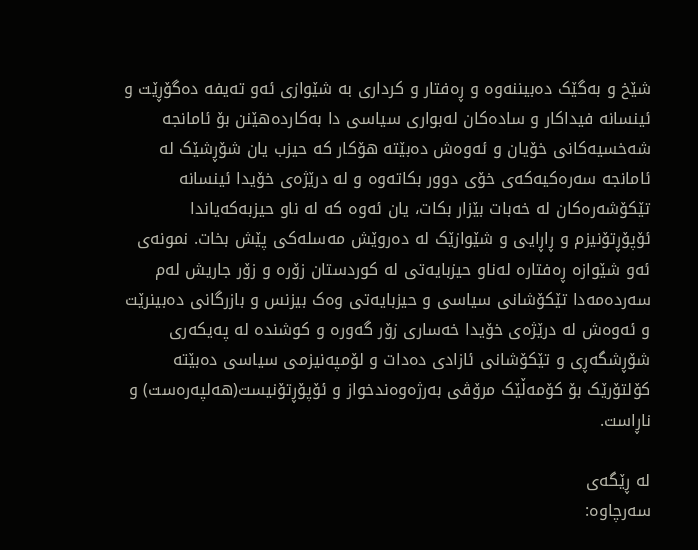شێخ و بەگێک دەبیننەوە و ڕەفتار و کرداری بە شێوازی ئەو تەیفە دەگۆڕێت و ئینسانە فیداکار و سادەکان لەبواری سیاسی دا بەکاردەهێنن بۆ ئامانجە شەخسیەکانی خۆیان و ئەوەش دەبێتە هۆکار کە حیزب یان شۆڕشێک لە ئامانجە سەرەکیەکەی خۆی دوور بکاتەوە و لە درێژەی خۆیدا ئینسانە تێکۆشەرەکان لە خەبات بێزار بکات، یان ئەوە کە لە ناو حیزبەکەیاندا ئۆپۆڕتۆنیزم و ڕاڕایی و شێوازێک لە دەروێش مەسلەکی پێش بخات. نمونەی ئەو شێوازە ڕەفتارە لەناو حیزبایەتی لە کوردستان زۆرە و زۆر جاریش لەم سەردەمەدا تێکۆشانی سیاسی و حیزبایەتی وەک بیزنس و بازرگانی دەبینرێت و ئەوەش لە درێژەی خۆیدا خەساری زۆر گەورە و کوشندە لە پەیکەری شۆڕشگەڕی و تێکۆشانی ئازادی دەدات و لۆمپەنیزمی سیاسی دەبێتە کۆلتۆرێک بۆ کۆمەڵێک مرۆڤی بەرژەوەندخواز و ئۆپۆڕتۆنیست(هەلپەرەست) و ناڕاست.

لە ڕێگەی
سەرچاوە: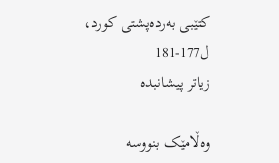كتێبی بەردەپشتی كورد، ل177-181
زیاتر پیشانبدە

وەڵامێک بنووسە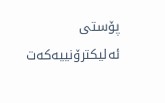پۆستی ئەلیکترۆنییەکەت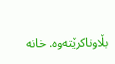بڵاوناکرێتەوە. خانە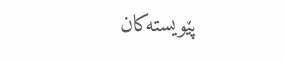پێویستەکان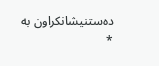دەستنیشانکراون بە *